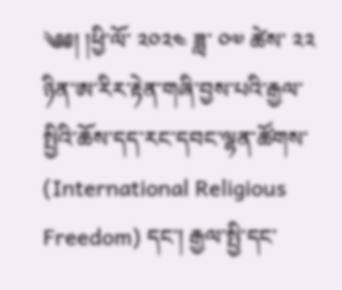༄༅། །ཕྱི་ལོ་ ༢༠༢༤ ཟླ་ ༠༧ ཚེས་ ༢༢ ཉིན་ཨ་རིར་རྟེན་གཞི་བྱས་པའི་རྒྱལ་སྤྱིའི་ཆོས་དད་རང་དབང་ལྷན་ཚོགས་ (International Religious Freedom) དང་། རྒྱལ་སྤྱི་དང་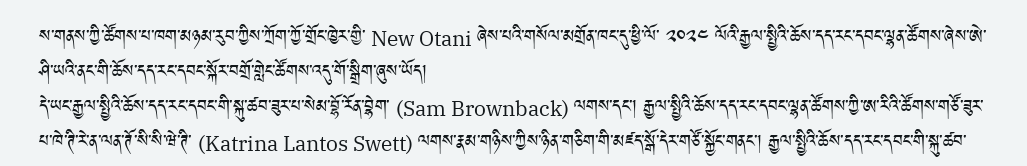ས་གནས་ཀྱི་ཚོགས་པ་ཁག་མཉམ་རུབ་ཀྱིས་ཀྲོག་ཀྱོ་གྲོང་ཁྱེར་གྱི་ New Otani ཞེས་པའི་གསོལ་མགྲོན་ཁང་དུ་ཕྱི་ལོ་ ༢༠༢༤ ལོའི་རྒྱལ་སྤྱིའི་ཆོས་དད་རང་དབང་ལྷན་ཚོགས་ཞེས་ཨེ་ཤི་ཡའི་ནང་གི་ཆོས་དད་རང་དབང་སྐོར་བགྲོ་གླེང་ཚོགས་འདུ་གོ་སྒྲིག་ཞུས་ཡོད།
དེ་ཡང་རྒྱལ་སྤྱིའི་ཆོས་དད་རང་དབང་གི་སྐུ་ཚབ་ཟུར་པ་སེམ་བྷོ་རོན་བྷེག་ (Sam Brownback) ལགས་དང་། རྒྱལ་སྤྱིའི་ཆོས་དད་རང་དབང་ལྷན་ཚོགས་ཀྱི་ཨ་རིའི་ཚོགས་གཙོ་ཟུར་པ་ཁེ་ཊི་རེ་ན་ལན་ཊོ་སི་སི་ཝེ་ཊི་ (Katrina Lantos Swett) ལགས་རྣམ་གཉིས་ཀྱིས་ཉིན་གཅིག་གི་མཛད་སྒོ་དེར་གཙོ་སྐྱོང་གནང་། རྒྱལ་སྤྱིའི་ཆོས་དད་རང་དབང་གི་སྐུ་ཚབ་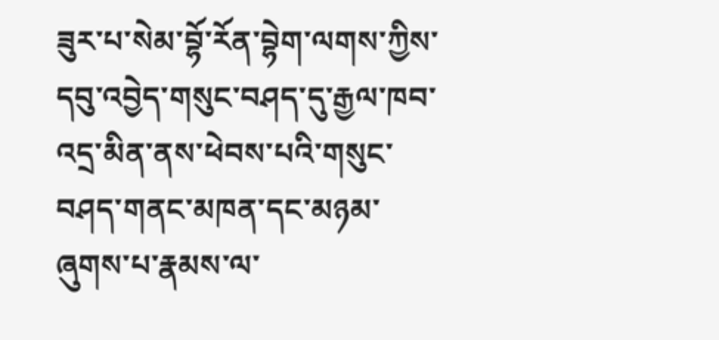ཟུར་པ་སེམ་བྷོ་རོན་བྷེག་ལགས་ཀྱིས་དབུ་འབྱེད་གསུང་བཤད་དུ་རྒྱལ་ཁབ་འདྲ་མིན་ནས་ཕེབས་པའི་གསུང་བཤད་གནང་མཁན་དང་མཉམ་ཞུགས་པ་རྣམས་ལ་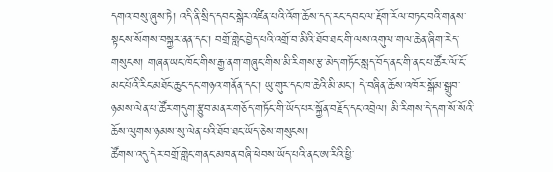དགའ་བསུ་ཞུས་ཏེ། འདི་ནི་སྲིད་དབང་སྒེར་འཛིན་པའི་འོག་ཆོས་དད་རང་དབང་ལ་རྡོག་རོལ་བཏང་བའི་གནས་སྟངས་སོགས་བསྐྱར་ནན་དང་། བགྲོ་གླེང་བྱེད་པའི་འགྲོ་བ་མིའི་ཐོབ་ཐང་གི་ལས་འགུལ་གལ་ཆེན་ཞིག་རེད་གསུངས། གཞན་ཡང་ཁོང་གིས་རྒྱ་ནག་གཞུང་གིས་མི་རིགས་རྩ་མེད་གཏོང་སླད་བོད་ནང་གི་ནང་པ་ཚོར་ལོ་ངོ་མང་པོའི་རིང་མཐོང་ཆུང་དང་གཉའ་གནོན་དང་། ཡུ་གུར་དང་ཁ་ཆེའི་མི་མང་། དེ་བཞིན་ཆོས་འཁོར་སྒོམ་སྒྲུབ་ཉམས་ལེན་པ་ཚོར་གདུག་རྩུབ་མནར་གཅོད་གཏོང་གི་ཡོད་པར་སྐྱོན་བརྗོད་དང་འབྲེལ། མི་རིགས་དེ་དག་སོ་སོའི་ཆོས་ལུགས་ཉམས་སུ་ལེན་པའི་ཐོབ་ཐང་ཡོད་ཅེས་གསུངས།
ཚོགས་འདུ་དེར་བགྲོ་གླེང་གནང་མཁན་བཞི་ཕེབས་ཡོད་པའི་ནང་ཨ་རིའི་ཕྱི་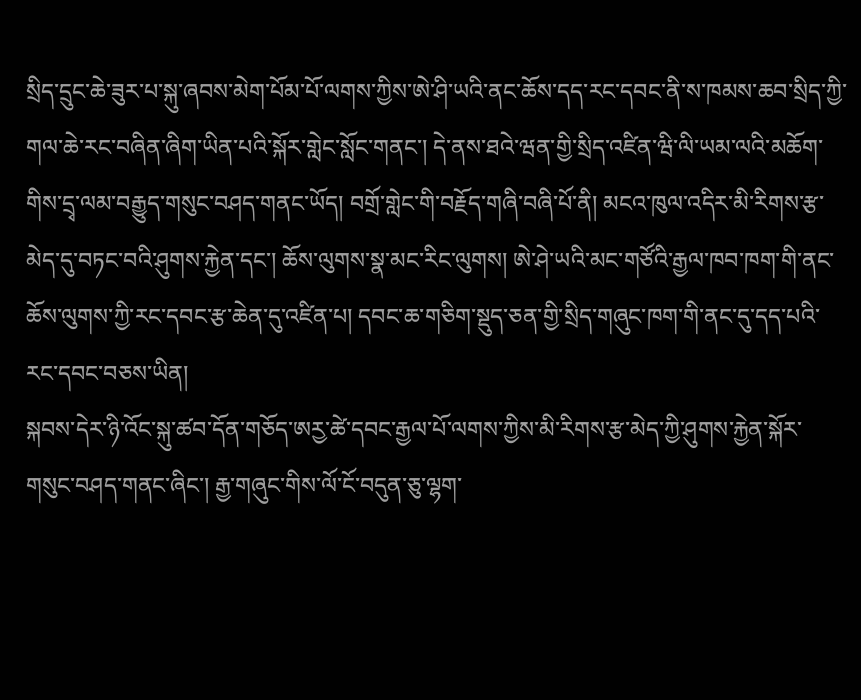སྲིད་དྲུང་ཆེ་ཟུར་པ་སྐུ་ཞབས་མེག་པོམ་པོ་ལགས་ཀྱིས་ཨེ་ཤི་ཡའི་ནང་ཆོས་དད་རང་དབང་ནི་ས་ཁམས་ཆབ་སྲིད་ཀྱི་གལ་ཆེ་རང་བཞིན་ཞིག་ཡིན་པའི་སྐོར་གླེང་སློང་གནང་། དེ་ནས་ཐའེ་ཝན་གྱི་སྲིད་འཛིན་ཝི་ལི་ཡམ་ལའི་མཆོག་གིས་དྲྭ་ལམ་བརྒྱུད་གསུང་བཤད་གནང་ཡོད། བགྲོ་གླེང་གི་བརྗོད་གཞི་བཞི་པོ་ནི། མངའ་ཁུལ་འདིར་མི་རིགས་རྩ་མེད་དུ་བཏང་བའི་ཤུགས་རྐྱེན་དང་། ཆོས་ལུགས་སྣ་མང་རིང་ལུགས། ཨེ་ཤེ་ཡའི་མང་གཙོའི་རྒྱལ་ཁབ་ཁག་གི་ནང་ཆོས་ལུགས་ཀྱི་རང་དབང་རྩ་ཆེན་དུ་འཛིན་པ། དབང་ཆ་གཅིག་སྡུད་ཅན་གྱི་སྲིད་གཞུང་ཁག་གི་ནང་དུ་དད་པའི་རང་དབང་བཅས་ཡིན།
སྐབས་དེར་ཉི་འོང་སྐུ་ཚབ་དོན་གཅོད་ཨརྱ་ཚེ་དབང་རྒྱལ་པོ་ལགས་ཀྱིས་མི་རིགས་རྩ་མེད་ཀྱི་ཤུགས་རྐྱེན་སྐོར་གསུང་བཤད་གནང་ཞིང་། རྒྱ་གཞུང་གིས་ལོ་ངོ་བདུན་ཅུ་ལྷག་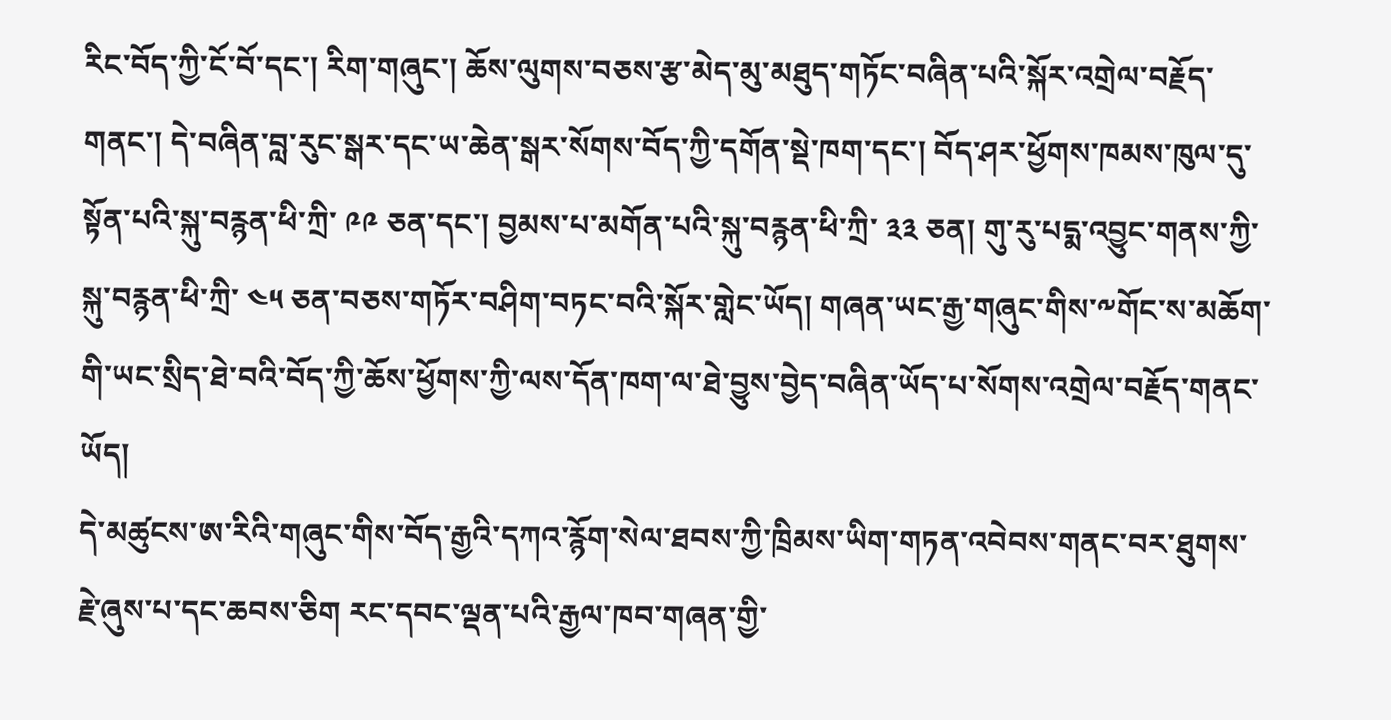རིང་བོད་ཀྱི་ངོ་བོ་དང་། རིག་གཞུང་། ཆོས་ལུགས་བཅས་རྩ་མེད་མུ་མཐུད་གཏོང་བཞིན་པའི་སྐོར་འགྲེལ་བརྗོད་གནང་། དེ་བཞིན་བླ་རུང་སྒར་དང་ཡ་ཆེན་སྒར་སོགས་བོད་ཀྱི་དགོན་སྡེ་ཁག་དང་། བོད་ཤར་ཕྱོགས་ཁམས་ཁུལ་དུ་སྟོན་པའི་སྐུ་བརྙན་ཕི་ཀྲི་ ༩༩ ཅན་དང་། བྱམས་པ་མགོན་པའི་སྐུ་བརྙན་ཕི་ཀྲི་ ༣༣ ཅན། གུ་རུ་པདྨ་འབྱུང་གནས་ཀྱི་སྐུ་བརྙན་ཕི་ཀྲི་ ༤༥ ཅན་བཅས་གཏོར་བཤིག་བཏང་བའི་སྐོར་གླེང་ཡོད། གཞན་ཡང་རྒྱ་གཞུང་གིས་༸གོང་ས་མཆོག་གི་ཡང་སྲིད་ཐེ་བའི་བོད་ཀྱི་ཆོས་ཕྱོགས་ཀྱི་ལས་དོན་ཁག་ལ་ཐེ་བྱུས་བྱེད་བཞིན་ཡོད་པ་སོགས་འགྲེལ་བརྗོད་གནང་ཡོད།
དེ་མཚུངས་ཨ་རིའི་གཞུང་གིས་བོད་རྒྱའི་དཀའ་རྙོག་སེལ་ཐབས་ཀྱི་ཁྲིམས་ཡིག་གཏན་འབེབས་གནང་བར་ཐུགས་རྗེ་ཞུས་པ་དང་ཆབས་ཅིག རང་དབང་ལྡན་པའི་རྒྱལ་ཁབ་གཞན་གྱི་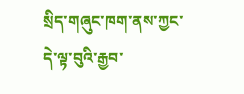སྲིད་གཞུང་ཁག་ནས་ཀྱང་དེ་ལྟ་བུའི་རྒྱབ་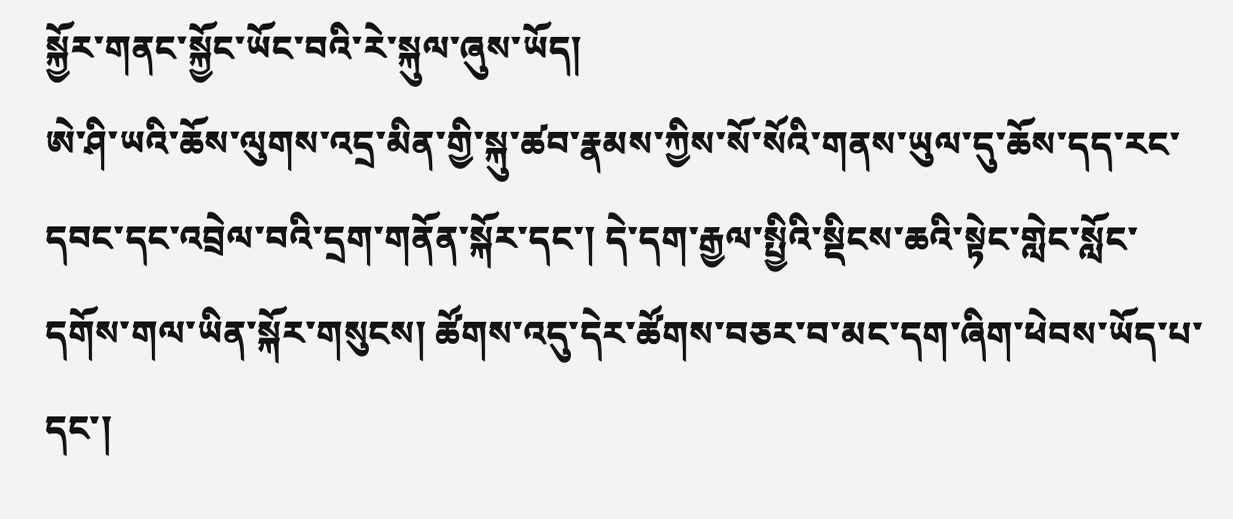སྐྱོར་གནང་སྐྱོང་ཡོང་བའི་རེ་སྐུལ་ཞུས་ཡོད།
ཨེ་ཤི་ཡའི་ཆོས་ལུགས་འདྲ་མིན་གྱི་སྐུ་ཚབ་རྣམས་ཀྱིས་སོ་སོའི་གནས་ཡུལ་དུ་ཆོས་དད་རང་དབང་དང་འབྲེལ་བའི་དྲག་གནོན་སྐོར་དང་། དེ་དག་རྒྱལ་སྤྱིའི་སྡིངས་ཆའི་སྟེང་གླེང་སློང་དགོས་གལ་ཡིན་སྐོར་གསུངས། ཚོགས་འདུ་དེར་ཚོགས་བཅར་བ་མང་དག་ཞིག་ཕེབས་ཡོད་པ་དང་།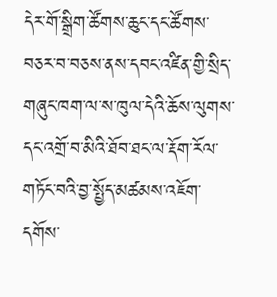དེར་གོ་སྒྲིག་ཚོགས་ཆུང་དང་ཚོགས་བཅར་བ་བཅས་ནས་དབང་འཛིན་གྱི་སྲིད་གཞུང་ཁག་ལ་ས་ཁུལ་དེའི་ཆོས་ལུགས་དང་འགྲོ་བ་མིའི་ཐོབ་ཐང་ལ་རྡོག་རོལ་གཏོང་བའི་བྱ་སྤྱོད་མཚམས་འཇོག་དགོས་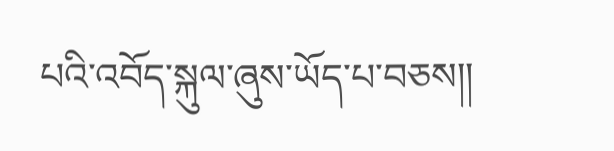པའི་འབོད་སྐུལ་ཞུས་ཡོད་པ་བཅས།།